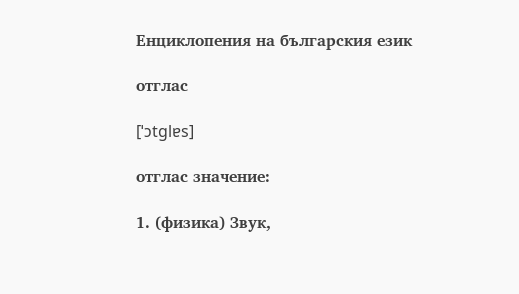Енциклопения на българския език

отглас

[ˈɔtglɐs]

отглас значение:

1. (физика) Звук,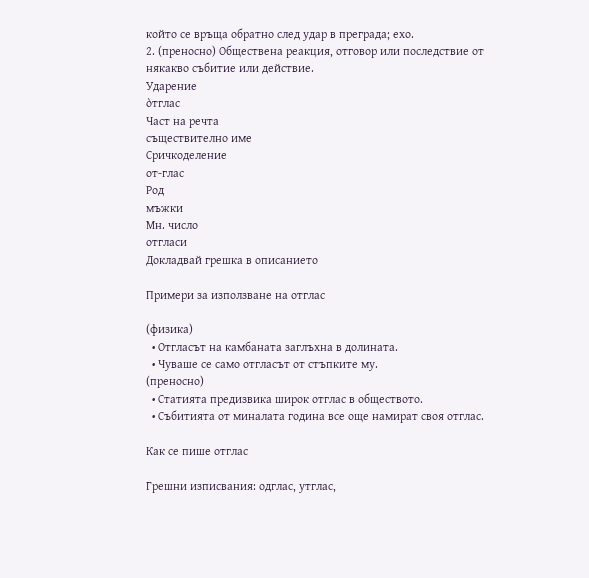който се връща обратно след удар в преграда; ехо.
2. (преносно) Обществена реакция, отговор или последствие от някакво събитие или действие.
Ударение
о̀тглас
Част на речта
съществително име
Сричкоделение
от-глас
Род
мъжки
Мн. число
отгласи
Докладвай грешка в описанието

Примери за използване на отглас

(физика)
  • Отгласът на камбаната заглъхна в долината.
  • Чуваше се само отгласът от стъпките му.
(преносно)
  • Статията предизвика широк отглас в обществото.
  • Събитията от миналата година все още намират своя отглас.

Как се пише отглас

Грешни изписвания: одглас, утглас,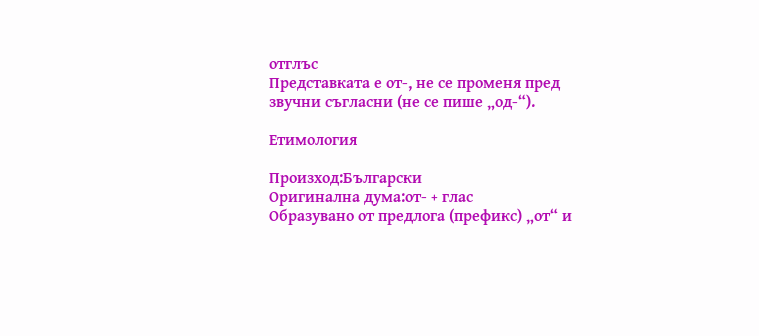отглъс
Представката е от-, не се променя пред звучни съгласни (не се пише „од-“).

Етимология

Произход:Български
Оригинална дума:от- + глас
Образувано от предлога (префикс) „от“ и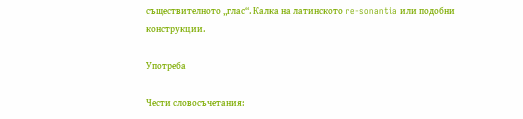съществителното „глас“. Калка на латинското re-sonantia или подобни конструкции.

Употреба

Чести словосъчетания: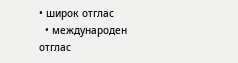• широк отглас
  • международен отглас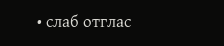• слаб отглас